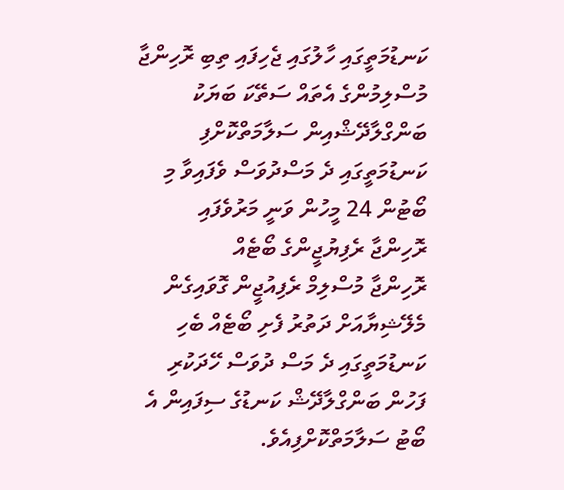ކަނޑުމަތީގައި ހާލުގައި ޖެހިފައި ތިބި ރޮހިންޖާ މުސްލިމުންގެ އެތައް ސަތޭކަ ބަޔަކު ބަންގްލާދޭޝްއިން ސަލާމަތްކޮށްފި
ކަނޑުމަތީގައި ދެ މަސްދުވަސް ވެފައިވާ މި ބޯޓުން 24 މީހުން ވަނީ މަރުވެފައި
ރޮހިންޖާ ރެފިޔުޖީންގެ ބޯޓެއް
ރޮހިންޖާ މުސްލިމް ރެފިއުޖީން ގޮވައިގެން މެލޭޝިޔާއަށް ދަތުރު ފެށި ބޯޓެއް ބެހި ކަނޑުމަތީގައި ދެ މަސް ދުވަސް ހޭދަކުރި ފަހުން ބަންގްލާދޭޝް ކަނޑުގެ ސިފައިން އެ ބޯޓު ސަލާމަތްކޮށްފިއެވެ.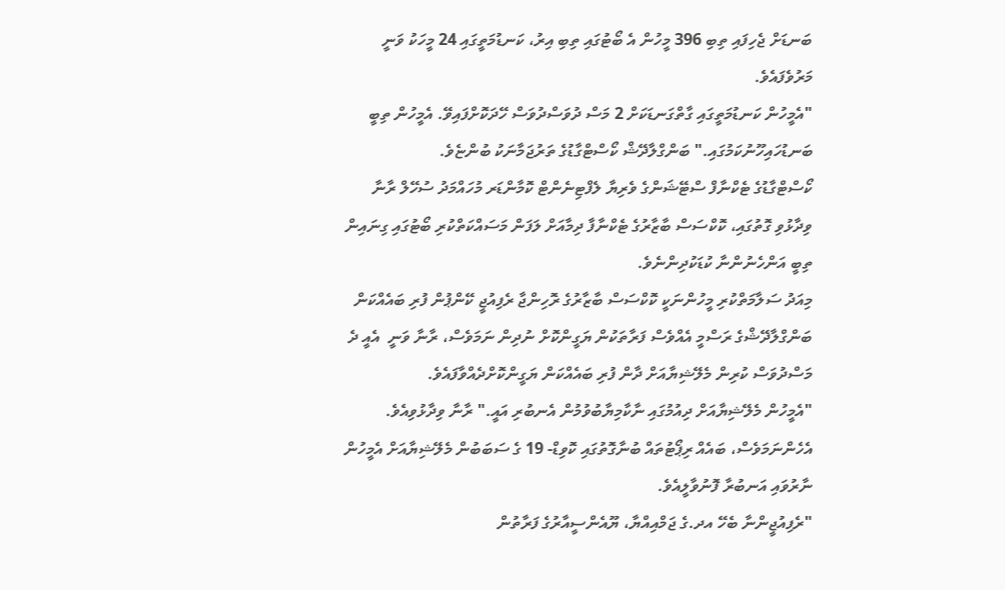ބަނޑަށް ޖެހިފައި ތިބި 396 މީހުން އެ ބޯޓުގައި ތިބި އިރު، ކަނޑުމަތީގައި 24 މީހަކު ވަނީ މަރުވެފައެވެ.
"އެމީހުން ކަނޑުމަތީގައި ގާތްގަނޑަކަށް 2 މަސް ދުވަސްދުވަސް ހޭދަކޮށްފައިވޭ. އެމީހުން ތިބީ ބަނޑުހައިހޫނުކަމުގައި." ބަންގްލާދޭޝް ކޯސްޓްގާޑުގެ ތަރުޖަމާނަކު ބުންޏެވެ.
ކޯސްޓްގާޑުގެ ޓެކްނާފް ސްޓޭޝަންގެ ވެރިޔާ ލެފްޓިނެންޓް ކޮމާންޑަރ މުހައްމަދު ސުހޭލް ރާނާ ވިދާޅުވި ގޮތުގައި، ކޮކްސަސް ބާޒާރުގެ ޓެކްނާފާ ދިމާއަށް ލަފަން މަސައްކަތްކުރި ބޯޓުގައި ގިނައިން ތިބީ އަންހެނުންނާ ކުޑަކުދިންނެވެ.
މިއަދު ސަލާމަތްކުރި މީހުންނަކީ ކޮކްސަސް ބާޒާރުގެ ރޮހިންޖާ ރެފިއުޖީ ކޭންޕުން ފުރި ބައެއްކަން ބަންގްލާދޭޝްގެ ރަސްމީ އެއްވެސް ފަރާތަކުން ޔަގީންކޮށް ނުދިން ނަމަވެސް، ރާނާ ވަނީ  އެއީ ދެ މަސްދުވަސް ކުރިން މެލޭޝިޔާއަށް ދާން ފުރި ބައެއްކަން ޔަގީންކޮށްދެއްވާފައެވެ.
"އެމީހުން މެލޭޝިޔާއަށް ދިއުމުގައި ނާކާމިޔާބުވުމުން އެނބުރި އައީ." ރާނާ ވިދާޅުވިއެވެ. އެހެންނަމަވެސް، ބައެއް ރިޕޯޓުތައް ބުނާގޮތުގައި ކޮވިޑް- 19 ގެ ސަބަބުން މެލޭޝިޔާއަށް އެމީހުން ނާރުވައި އަނބުރާ ފޮނުވާލީއެވެ.
"ރެފިއުޖީންނާ ބެހޭ އދ.ގެ ޖަމްއިއްޔާ، ޔޫއެންސީއާރުގެ ފަރާތުން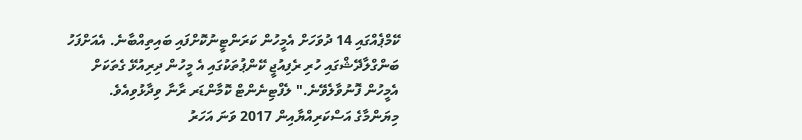ކޭމްޕެއްގައި 14 ދުވަހަށް އެމީހުން ކަރަންޓީނުކޮށްފައި ބައިތިއްބާނެ. އެއަށްފަހު ބަންގްލާދޭޝްގައި ހުރި ރެފިއުޖީ ކޭންޕުތަކުގައި އެ މީހުން ދިރިއުޅޭ ގެތަކަށް އެމީހުން ފޮނުވާލެވޭނެ." ލެފްޓިނެންޓް ކޮމާންޑަރ ރާނާ ވިދާޅުވިއެވެ.
މިޔަންމާގެ އަސްކަރިއްޔާއިން 2017 ވަނަ އަހަރު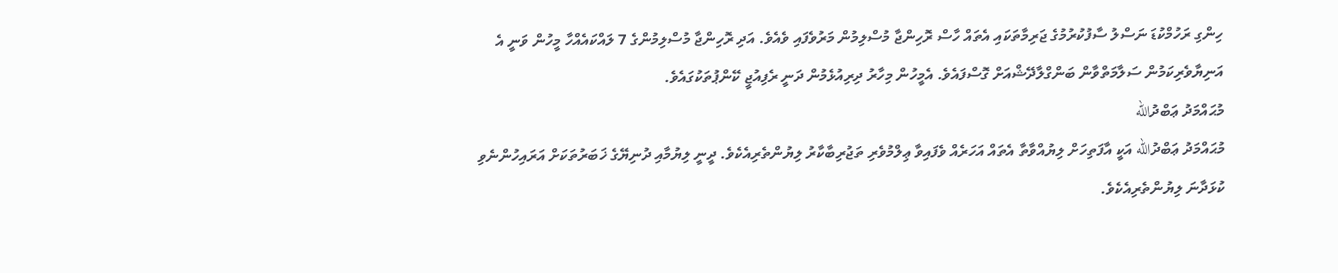ހިންގި ރަހުމްކުޑަ ނަސްލު ސާފުކުރުމުގެ ޖަރިމާތަކައި އެތައް ހާސް ރޮހިންޖާ މުސްލިމުން މަރުވެފައި ވެއެވެ. އަދި ރޮހިންޖާ މުސްލިމުންގެ 7 ލައްކައެއްހާ މީހުން ވަނީ އެ އަނިޔާވެރިކަމުން ސަލާމަތްވާން ބަންގްލާދޭޝްއަށް ގޮސްފައެވެ. އެމީހުން މިހާރު ދިރިއުޅެމުން ދަނީ ރެފިއުޖީ ކޭންޕުތަކުގައެވެ.
މުޙައްމަދު ޢަބްދުالله
މުޙައްމަދު ޢަބްދުالله އަކީ އާފަތިހަށް ލިޔުއްވާތާ އެތައް އަހަރެއް ވެފައިވާ ޢިލްމުވެރި ތަޖުރިބާކާރު ލިޔުންތެރިއެކެވެ. ދީނީ ލިޔުމާއި ދުނިޔޭގެ ޚަބަރުތަކަށް އަރައިހުންނެވި ކުޅަދާނަ ލިޔުންތެރިއެކެވެ.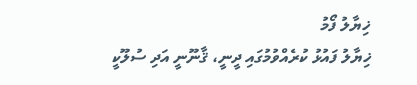ޚިޔާލު ފޯމު
ޚިޔާލު ފައުޅު ކުރެއްވުމުގައި ދީނީ، ޤާނޫނީ އަދި ސުލޫކީ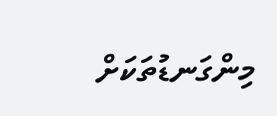މިންގަނޑުތަކަށް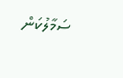ސަމާލުކަން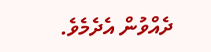ދެއްވުން އެދެމެވެ.